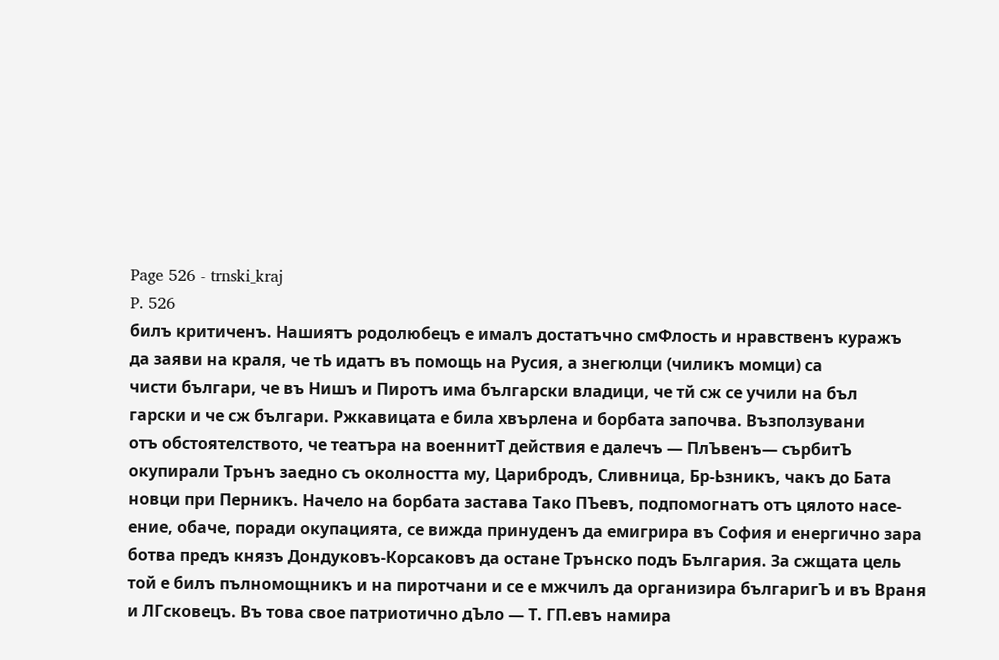Page 526 - trnski_kraj
P. 526
билъ критиченъ. Нашиятъ родолюбецъ е ималъ достатъчно смФлость и нравственъ куражъ
да заяви на краля, че тЬ идатъ въ помощь на Русия, а знегюлци (чиликъ момци) са
чисти българи, че въ Нишъ и Пиротъ има български владици, че тй сж се учили на бъл
гарски и че сж българи. Ржкавицата е била хвърлена и борбата започва. Възползувани
отъ обстоятелството, че театъра на военнитТ действия е далечъ — ПлЪвенъ— сърбитЪ
окупирали Трънъ заедно съ околността му, Царибродъ, Сливница, Бр-Ьзникъ, чакъ до Бата
новци при Перникъ. Начело на борбата застава Тако ПЪевъ, подпомогнатъ отъ цялото насе-
ение, обаче, поради окупацията, се вижда принуденъ да емигрира въ София и енергично зара
ботва предъ князъ Дондуковъ-Корсаковъ да остане Трънско подъ България. За сжщата цель
той е билъ пълномощникъ и на пиротчани и се е мжчилъ да организира българигЪ и въ Враня
и ЛГсковецъ. Въ това свое патриотично дЪло — Т. ГП.евъ намира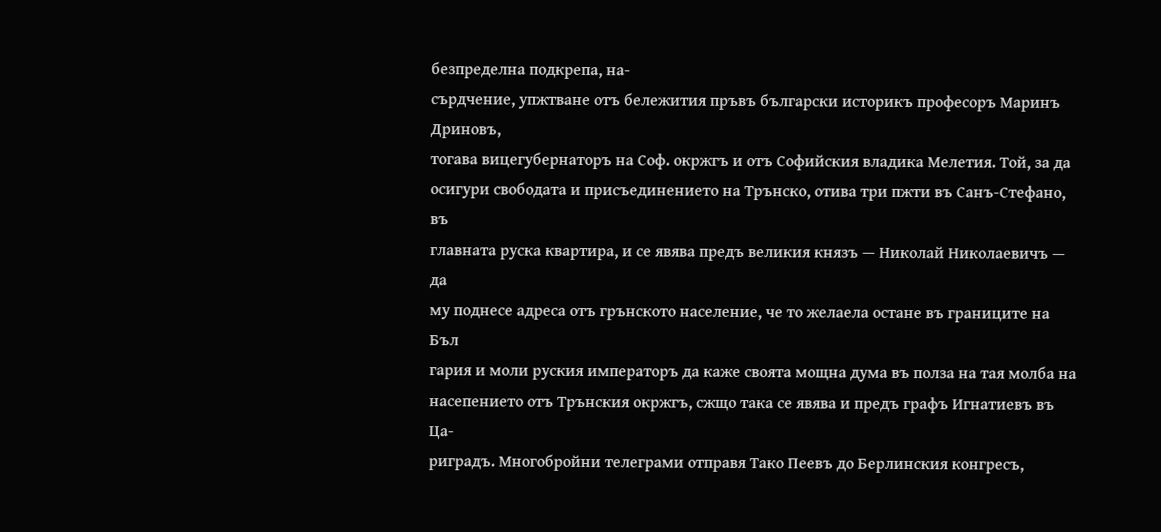безпределна подкрепа, на-
сърдчение, упжтване отъ бележития пръвъ български историкъ професоръ Маринъ Дриновъ,
тогава вицегубернаторъ на Соф. окржгъ и отъ Софийския владика Мелетия. Той, за да
осигури свободата и присъединението на Трънско, отива три пжти въ Санъ-Стефано, въ
главната руска квартира, и се явява предъ великия князъ — Николай Николаевичъ — да
му поднесе адреса отъ грънското население, че то желаела остане въ границите на Бъл
гария и моли руския императоръ да каже своята мощна дума въ полза на тая молба на
насепението отъ Трънския окржгъ, сжщо така се явява и предъ графъ Игнатиевъ въ Ца-
риградъ. Многобройни телеграми отправя Тако Пеевъ до Берлинския конгресъ,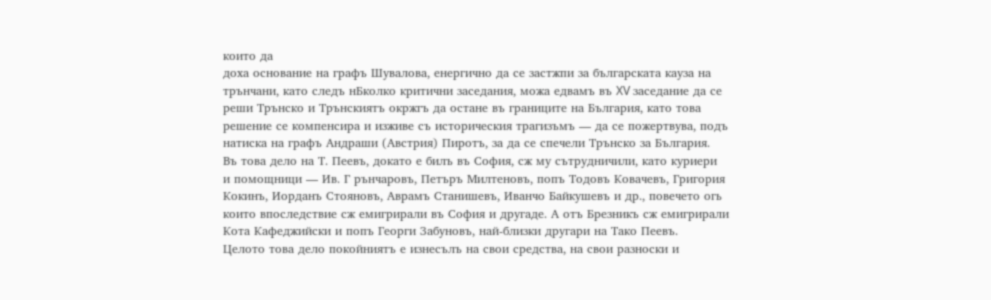които да
доха основание на графъ Шувалова, енергично да се застжпи за българската кауза на
трънчани, като следъ нБколко критични заседания, можа едвамъ въ XV заседание да се
реши Трънско и Трънскиятъ окржгъ да остане въ границите на България, като това
решение се компенсира и изживе съ историческия трагизъмъ — да се пожертвува, подъ
натиска на графъ Андраши (Австрия) Пиротъ, за да се спечели Трънско за България.
Въ това дело на Т. Пеевъ, докато е билъ въ София, сж му сътрудничили, като куриери
и помощници — Ив. Г рънчаровъ, Петъръ Милтеновъ, попъ Тодовъ Ковачевъ, Григория
Кокинъ, Иорданъ Стояновъ, Аврамъ Станишевъ, Иванчо Байкушевъ и др., повечето огь
които впоследствие сж емигрирали въ София и другаде. А отъ Брезникъ сж емигрирали
Кота Кафеджийски и попъ Георги Забуновъ, най-близки другари на Тако Пеевъ.
Целото това дело покойниятъ е изнесълъ на свои средства, на свои разноски и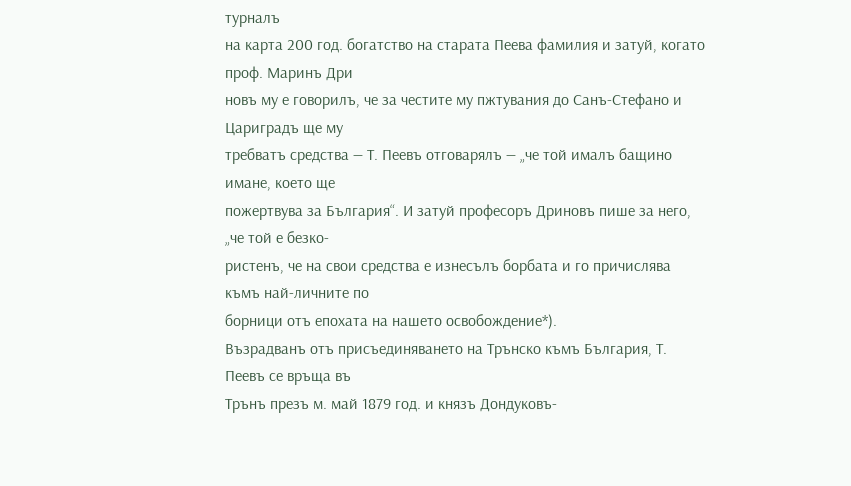турналъ
на карта 200 год. богатство на старата Пеева фамилия и затуй, когато проф. Маринъ Дри
новъ му е говорилъ, че за честите му пжтувания до Санъ-Стефано и Цариградъ ще му
требватъ средства — Т. Пеевъ отговарялъ — „че той ималъ бащино имане, което ще
пожертвува за България“. И затуй професоръ Дриновъ пише за него, „че той е безко-
ристенъ, че на свои средства е изнесълъ борбата и го причислява къмъ най-личните по
борници отъ епохата на нашето освобождение*).
Възрадванъ отъ присъединяването на Трънско къмъ България, Т. Пеевъ се връща въ
Трънъ презъ м. май 1879 год. и князъ Дондуковъ-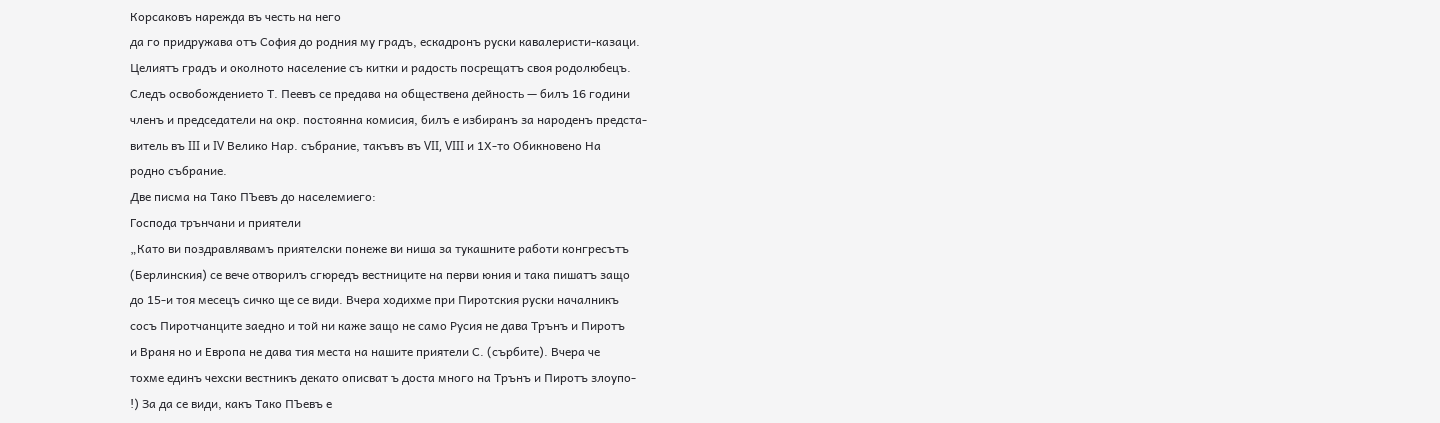Корсаковъ нарежда въ честь на него
да го придружава отъ София до родния му градъ, ескадронъ руски кавалеристи-казаци.
Целиятъ градъ и околното население съ китки и радость посрещатъ своя родолюбецъ.
Следъ освобождението Т. Пеевъ се предава на обществена дейность — билъ 16 години
членъ и председатели на окр. постоянна комисия, билъ е избиранъ за народенъ предста-
витель въ III и IV Велико Нар. събрание, такъвъ въ VII, VIII и 1Х-то Обикновено На
родно събрание.
Две писма на Тако ПЪевъ до населемиего:
Господа трънчани и приятели
„Като ви поздравлявамъ приятелски понеже ви ниша за тукашните работи конгресътъ
(Берлинския) се вече отворилъ сгюредъ вестниците на перви юния и така пишатъ защо
до 15-и тоя месецъ сичко ще се види. Вчера ходихме при Пиротския руски началникъ
сосъ Пиротчанците заедно и той ни каже защо не само Русия не дава Трънъ и Пиротъ
и Враня но и Европа не дава тия места на нашите приятели С. (сърбите). Вчера че
тохме единъ чехски вестникъ декато описват ъ доста много на Трънъ и Пиротъ злоупо-
!) За да се види, какъ Тако ПЪевъ е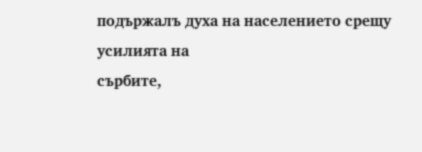подържалъ духа на населението срещу усилията на
сърбите,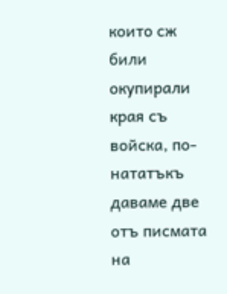които сж били окупирали края съ войска, по-нататъкъ даваме две отъ писмата на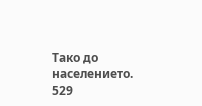Тако до населението.
529